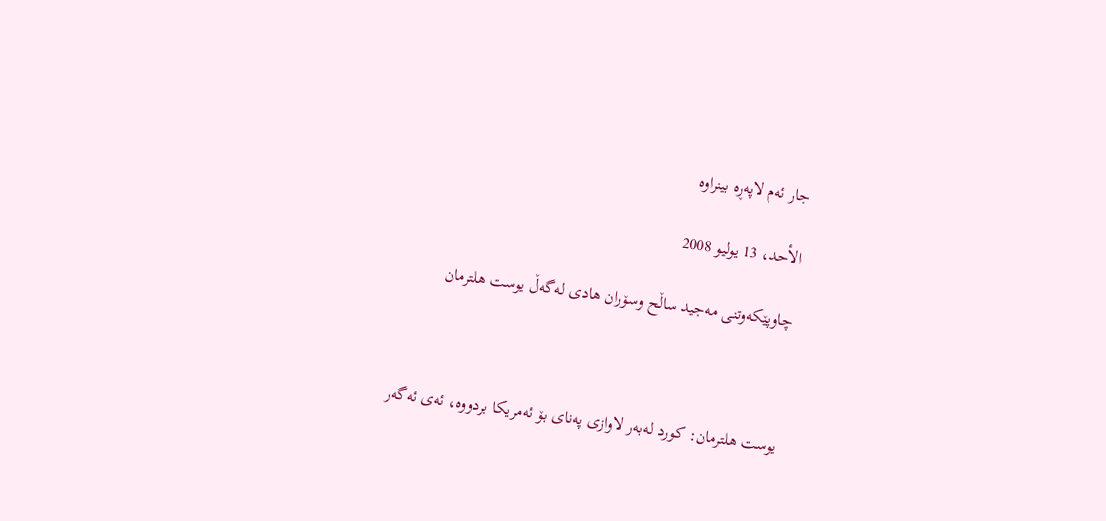جار ئەم لاپەڕە بینراوە

الأحد، 13 يوليو 2008

چاوپێكه‌وتنی مه‌جید ساڵح وسۆران هادی له‌گه‌ڵ یوست هلترمان



یوست هلترمان: كورد له‌به‌ر لاوازی په‌نای بۆ ئه‌مریكا بردووه‌، ئه‌ی ئه‌گه‌ر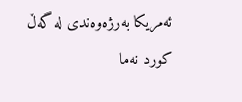ئه‌مریكا به‌رژه‌وه‌ندی له‌ گه‌ڵ كورد نه‌ما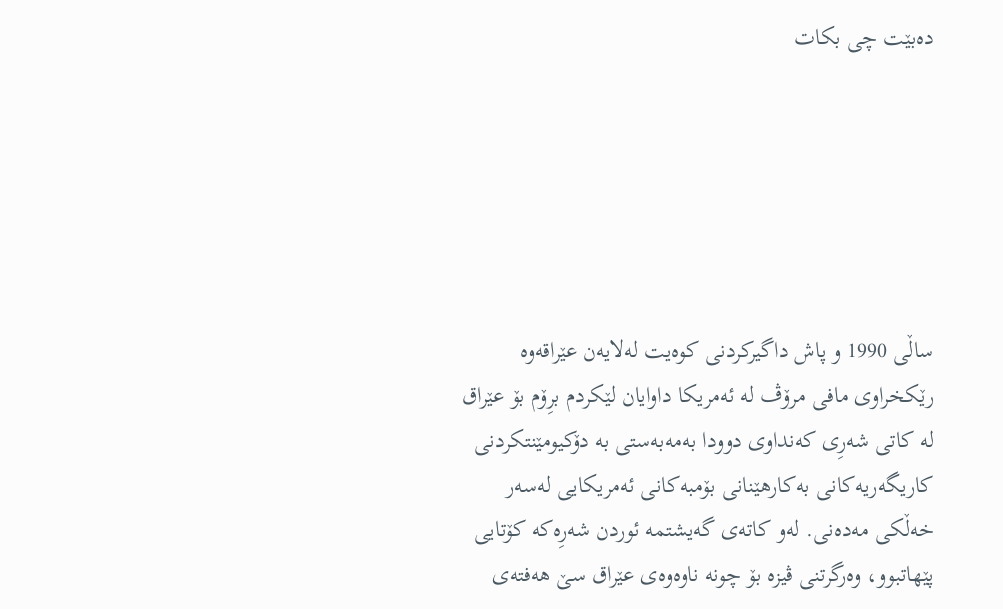ده‌بێت چی بكات






ساڵى 1990 و پاش داگیركردنى كوه‌یت له‌لایه‌ن عێراقه‌وه‌ رێكخراوى مافى مرۆڤ له‌ ئه‌مریكا داوایان لێكردم برِۆم بۆ عێراق له‌ كاتى شه‌رِى كه‌نداوى دوودا به‌مه‌به‌ستى به‌ دۆكیومێنتكردنى كاریگه‌ریه‌كانى به‌كارهێنانى بۆمبه‌كانى ئه‌مریكایى له‌سه‌ر خه‌ڵكى مه‌ده‌نى. له‌و كاته‌ى گه‌یشتمه‌ ئوردن شه‌رِه‌كه‌ كۆتایی پێهاتبوو، وه‌رگرتنى ڤیزه‌ بۆ چونه‌ ناوه‌وه‌ى عێراق سێ هه‌فته‌ى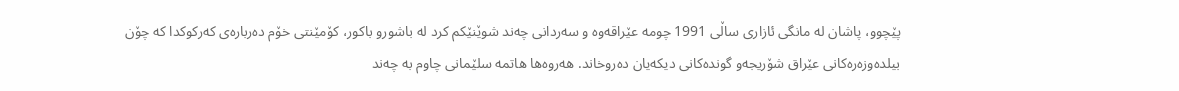پێچوو، پاشان له‌ مانگى ئازارى ساڵى 1991 چومه‌ عێراقه‌وه‌ و سه‌ردانى چه‌ند شوێنێكم كرد له‌ باشورو باكور، كۆمێنتى خۆم ده‌رباره‌ى كه‌ركوكدا كه‌ چۆن بیلده‌وزه‌ره‌كانى عێراق شۆریجه‌و گونده‌كانى دیكه‌یان ده‌روخاند. هه‌روه‌ها هاتمه‌ سلێمانى چاوم به‌ چه‌ند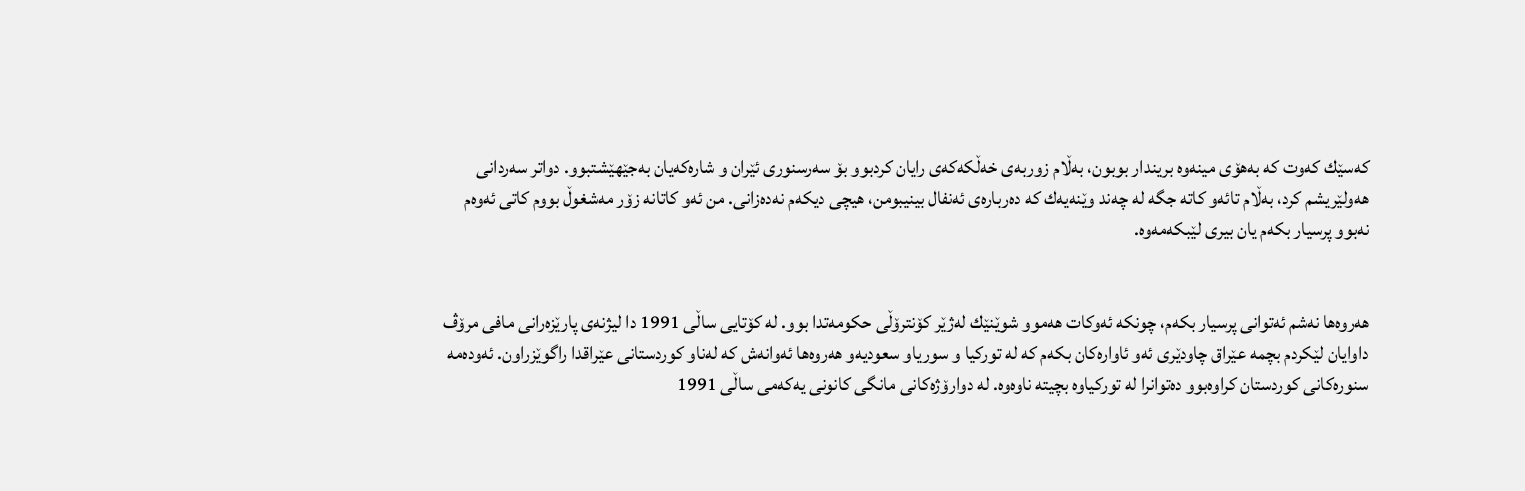كه‌سێك كه‌وت كه‌ به‌هۆى مینه‌وه‌ بریندار بوبون، به‌ڵام زوربه‌ى خه‌ڵكه‌كه‌ى رایان كردبوو بۆ سه‌رسنورى ئێران و شاره‌كه‌یان به‌جێهێشتبوو. دواتر سه‌ردانى هه‌ولێریشم كرد، به‌ڵام تائه‌و كاته‌ جگه‌ له‌ چه‌ند وێنه‌یه‌ك كه‌ ده‌رباره‌ى ئه‌نفال بینیبومن، هیچى دیكه‌م نه‌ده‌زانى. من ئه‌و كاتانه‌ زۆر مه‌شغوڵ بووم كاتى ئه‌وه‌م نه‌بوو پرسیار بكه‌م یان بیرى لێبكه‌مه‌وه‌.


هه‌روه‌ها نه‌شم ئه‌توانى پرسیار بكه‌م، چونكه‌ ئه‌وكات هه‌موو شوێنێك له‌ژێر كۆنترۆڵى حكومه‌تدا بوو. له‌ كۆتایى ساڵى 1991 دا لیژنه‌ى پارێزه‌رانى مافى مرۆڤ داوایان لێكردم بچمه‌ عێراق چاودێری ئه‌و ئاواره‌كان بكه‌م كه‌ له‌ توركیا و سوریاو سعودیه‌و هه‌روه‌ها ئه‌وانه‌ش كه‌ له‌ناو كوردستانى عێراقدا راگوێزراون. ئه‌وده‌مه‌ سنوره‌كانى كوردستان كراوه‌بوو ده‌توانرا له‌ توركیاوه‌ بچیته‌ ناوه‌وه‌. له‌ دوارۆژه‌كانى مانگى كانونى یه‌كه‌مى ساڵى 1991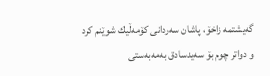گه‌یشتمه‌ زاخۆ، پاشان سه‌ردانى كۆمه‌ڵیك شوێنم كرد و دواتر چوم بۆ سه‌یدسادق به‌مه‌به‌ستى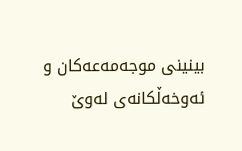بینینى موجه‌مه‌عه‌كان و ئه‌وخه‌ڵكانه‌ى له‌وێ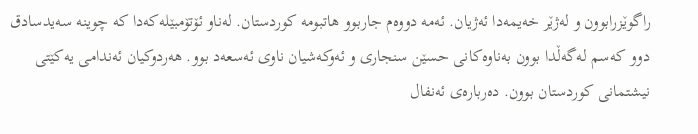راگوێزرابوون و له‌ژێر خه‌یمه‌دا ئه‌ژیان. ئه‌مه‌ دووه‌م جاربوو هاتبومه‌ كوردستان. له‌ناو ئۆتۆمبێله‌كه‌دا كه‌ چوینه‌ سه‌یدسادق دوو كه‌سم له‌گه‌ڵدا بوون به‌ناوه‌كانى حسێن سنجارى و ئه‌وكه‌شیان ناوى ئه‌سعه‌د بوو. هه‌ردوكیان ئه‌ندامى یه‌كێتى نیشتمانى كوردستان بوون. ده‌رباره‌ى ئه‌نفال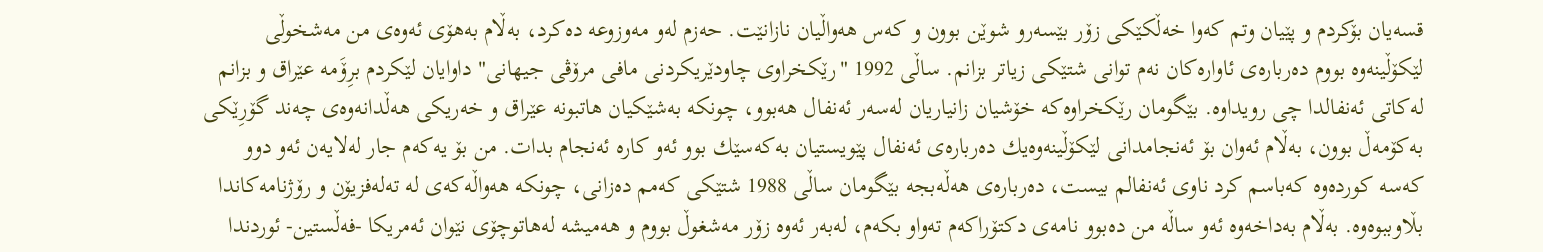قسه‌یان بۆكردم و پێیان وتم كه‌وا خه‌ڵكێكى زۆر بێسه‌رو شوێن بوون و كه‌س هه‌واڵیان نازانێت. حه‌زم له‌و مه‌وزوعه‌ ده‌كرد، به‌ڵام به‌هۆى ئه‌وه‌ى من مه‌شخوڵى لێكۆڵینه‌وه‌ بووم ده‌رباره‌ى ئاواره‌كان نه‌م توانى شتێكى زیاتر بزانم. ساڵى 1992 "رێكخراوى چاودێریكردنى مافى مرۆڤى جیهانى" داوایان لێكردم برِۆَمه‌ عێراق و بزانم له‌كاتى ئه‌نفالدا چی رویداوه‌. بێگومان رێكخراوه‌كه‌ خۆشیان زانیاریان له‌سه‌ر ئه‌نفال هه‌بوو، چونكه‌ به‌شێكیان هاتبونه‌ عێراق و خه‌ریكى هه‌ڵدانه‌وه‌ى چه‌ند گۆرِێكى به‌كۆمه‌ڵ بوون، به‌ڵام ئه‌وان بۆ ئه‌نجامدانى لێكۆڵینه‌وه‌یك ده‌رباره‌ى ئه‌نفال پێویستیان به‌كه‌سێك بوو ئه‌و كاره‌ ئه‌نجام بدات. من بۆ یه‌كه‌م جار له‌لایه‌ن ئه‌و دوو كه‌سه‌ كورده‌وه‌ كه‌باسم كرد ناوى ئه‌نفالم بیست، ده‌رباره‌ى هه‌ڵه‌بجه‌ بێگومان ساڵى 1988 شتێكى كه‌مم ده‌زانی، چونكه‌ هه‌واڵه‌كه‌ى له‌ ته‌له‌فزیۆن و رۆژنامه‌كاندا بڵاوببوه‌وه‌. به‌ڵام به‌داخه‌وه‌ ئه‌و ساڵه‌ من ده‌بوو نامه‌ى دكتۆراكه‌م ته‌واو بكه‌م، له‌به‌ر ئه‌وه‌ زۆر مه‌شغوڵ بووم و هه‌میشه‌ له‌هاتوچۆى نێوان ئه‌مریكا -فه‌ڵستین- ئوردندا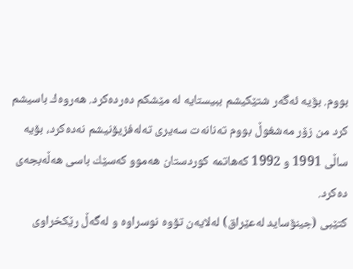بووم. بۆیه‌ ئه‌گه‌ر شتێكیشم ببیستایه‌ له‌ مێشكم ده‌رده‌كرد. هه‌روه‌ك باسیشم كرد من زۆر مه‌شغوڵ بووم ته‌نانه‌ت سه‌یرى ته‌له‌فزیۆنیشم نه‌ده‌كرد، بۆیه‌ ساڵى 1991 و 1992 كه‌هاتمه‌ كوردستان هه‌موو كه‌سێك باسى هه‌ڵه‌بجه‌ى ده‌كرد.
كتێبى (جینۆساید له‌عێراق) له‌لایه‌ن تۆوه‌ نوسراوه‌ و له‌گه‌ڵ رێكخراوى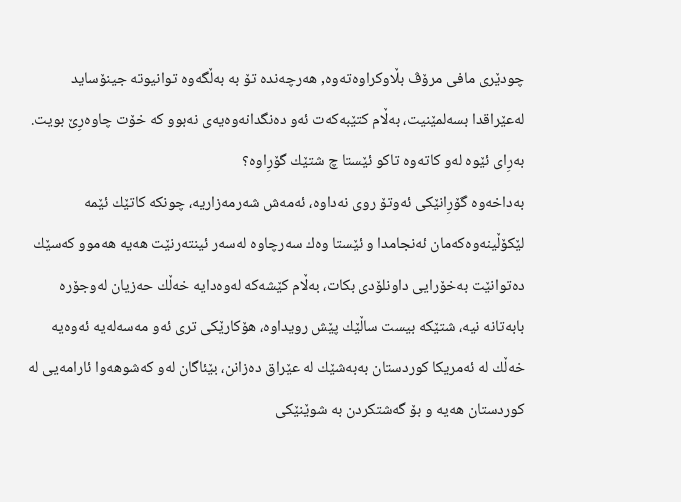چودێرى مافى مرۆڤ بڵاوكراوه‌ته‌وه‌, هه‌رچه‌نده‌ تۆ به‌ به‌ڵگه‌وه‌ توانیوته‌ جینۆساید له‌عێراقدا بسه‌لمێنیت، به‌ڵام كتێبه‌كه‌ت ئه‌و ده‌نگدانه‌وه‌یه‌ى نه‌بوو كه‌ خۆت چاوه‌رِێ بویت. به‌رِاى ئێوه‌ له‌و كاته‌وه‌ تاكو ئێستا چ شتێك گۆرِاوه‌؟
به‌داخه‌وه‌ گۆرِانێكى ئه‌وتۆ روى نه‌داوه‌، ئه‌مه‌ش شه‌رمه‌زاریه‌، چونكه‌ كاتێك ئێمه‌ لێكۆڵینه‌وه‌كه‌مان ئه‌نجامدا و ئێستا وه‌ك سه‌رچاوه‌ له‌سه‌ر ئینته‌رنێت هه‌یه‌ هه‌موو كه‌سێك ده‌توانێت به‌خۆرایى داونلۆدى بكات، به‌ڵام كێشه‌كه‌ له‌وه‌دایه‌ خه‌ڵك حه‌زیان له‌وجۆره‌ بابه‌تانه‌ نیه‌، شتێكه‌ بیست ساڵێك پێش رویداوه‌، هۆكارێكى ترى ئه‌و مه‌سه‌له‌یه‌ ئه‌وه‌یه‌ خه‌ڵك له‌ ئه‌مریكا كوردستان به‌به‌شێك له‌ عێراق ده‌زانن، بێئاگان له‌و كه‌شوهه‌وا ئارامه‌یى له‌ كوردستان هه‌یه‌ و بۆ گه‌شتكردن به‌ شوێنێكى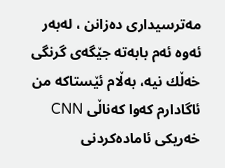مه‌ترسیدارى ده‌زانن ، له‌به‌ر ئه‌وه‌ ئه‌م بابه‌ته‌ جێگه‌ى گرنگى خه‌ڵك نیه‌، به‌ڵام ئێستاكه‌ من ئاگادارم كه‌وا كه‌ناڵى CNN خه‌ریكى ئاماده‌كردنى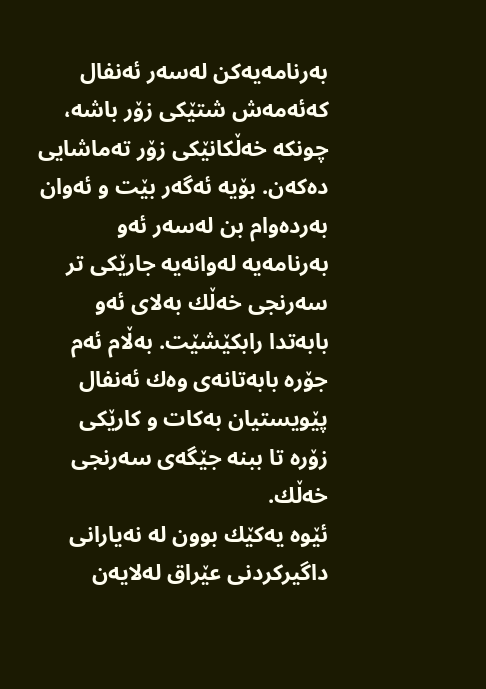به‌رنامه‌یه‌كن له‌سه‌ر ئه‌نفال كه‌ئه‌مه‌ش شتێكى زۆر باشه‌، چونكه‌ خه‌ڵكانێكى زۆر ته‌ماشایى ده‌كه‌ن. بۆیه‌ ئه‌گه‌ر بێت و ئه‌وان به‌رده‌وام بن له‌سه‌ر ئه‌و به‌رنامه‌یه‌ له‌وانه‌یه‌ جارێكى تر سه‌رنجى خه‌ڵك به‌لاى ئه‌و بابه‌تدا رابكێشێت. به‌ڵام ئه‌م جۆره‌ بابه‌تانه‌ى وه‌ك ئه‌نفال پێویستیان به‌كات و كارێكى زۆره‌ تا ببنه‌ جێگه‌ى سه‌رنجى خه‌ڵك.
ئێوه‌ یه‌كێك بوون له‌ نه‌یارانى داگیركردنى عێراق له‌لایه‌ن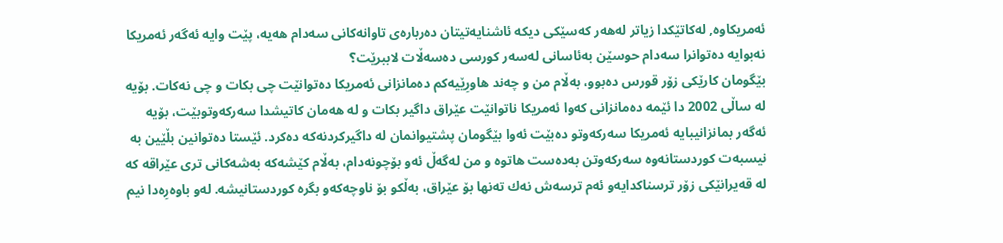ئه‌مریكاوه‌, له‌كاتێكدا زیاتر له‌هه‌ر كه‌سێكى دیكه‌ ئاشنایه‌تیتان ده‌رباره‌ى تاوانه‌كانى سه‌دام هه‌یه‌، پێت وایه‌ ئه‌گه‌ر ئه‌مریكا نه‌بوایه‌ ده‌توانرا سه‌دام حوسێن به‌ئاسانى له‌سه‌ر كورسى ده‌سه‌ڵات لاببرێت؟
بێگومان كارێكى زۆر قورس ده‌بوو، به‌ڵام من و چه‌ند هاورِێیه‌كم ده‌مانزانى ئه‌مریكا ده‌توانێت چى بكات و چى نه‌كات. بۆیه‌ له‌ ساڵى 2002 دا ئێمه‌ ده‌مانزانى كه‌وا ئه‌مریكا ناتوانێت عێراق داگیر بكات و له‌ هه‌مان كاتیشدا سه‌ركه‌وتوبێت، بۆیه‌ ئه‌گه‌ر بمانزانیبایه‌ ئه‌مریكا سه‌ركه‌وتو ده‌بێت ئه‌وا بێگومان پشتیوانمان له‌ داگیركردنه‌كه‌ ده‌كرد. ئێستا ده‌توانین بڵێین به‌ نیسبه‌ت كوردستانه‌وه‌ سه‌ركه‌وتن به‌ده‌ست هاتوه‌ و من له‌گه‌ڵ ئه‌و بۆچونه‌دام، به‌ڵام كێشه‌كه‌ به‌شه‌كانى ترى عێراقه‌ كه‌ له‌ قه‌یرانێكى زۆر ترسناكدایه‌و ئه‌م ترسه‌ش نه‌ك ته‌نها بۆ عێراق، به‌ڵكو بۆ ناوچه‌كه‌و بگره‌ كوردستانیشه‌. له‌و باوه‌رِه‌دا نیم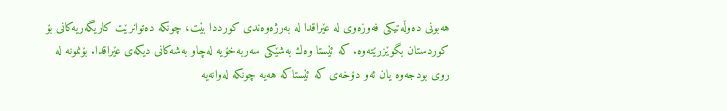هه‌بونى ده‌وڵه‌تیكى فه‌وزه‌وى له‌ عێراقدا له‌ به‌رژه‌وه‌ندى كورددا بێت، چونكه‌ ده‌توانرێت كاریگه‌ریه‌كانى بۆ كوردستان بگوێزرێته‌وه‌. كه‌ ئێستا وه‌ك به‌شێكى سه‌ربه‌خۆیه‌ له‌چاو به‌شه‌كانى دیكه‌ى عێراقدا. بۆنمونه‌ له‌ روى بودجه‌وه‌ یان ئه‌و دۆخه‌ى كه‌ ئێستاكه‌ هه‌یه‌ چونكه‌ له‌وانه‌یه‌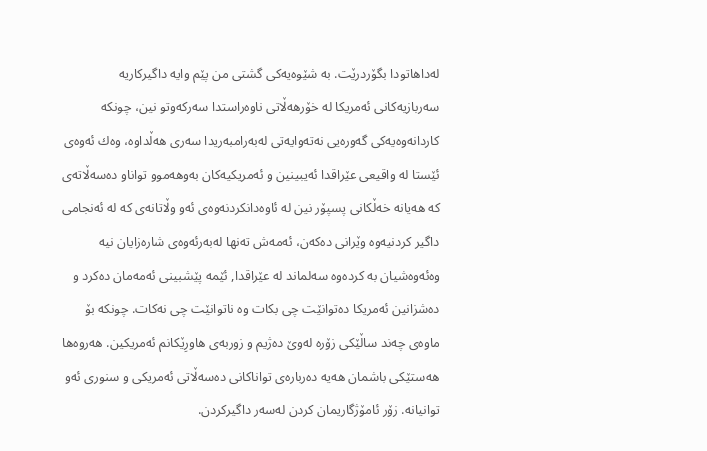له‌داهاتودا بگۆردرێت. به‌ شێوه‌یه‌كى گشتى من پێم وایه‌ داگیركاریه‌ سه‌ربازیه‌كانى ئه‌مریكا له‌ خۆرهه‌ڵاتى ناوه‌راستدا سه‌ركه‌وتو نین، چونكه‌ كاردانه‌وه‌یه‌كى گه‌وره‌یى نه‌ته‌وایه‌تى له‌به‌رامبه‌ریدا سه‌رى هه‌ڵداوه‌، وه‌ك ئه‌وه‌ى ئێستا له‌ واقیعى عێراقدا ئه‌یبینین و ئه‌مریكیه‌كان به‌وهه‌موو تواناو ده‌سه‌ڵاته‌ی كه‌ هه‌یانه‌ خه‌ڵكانى پسپۆر نین له‌ ئاوه‌دانكردنه‌وه‌ى ئه‌و وڵاتانه‌ى كه‌ له‌ ئه‌نجامى داگیر كردنیه‌وه‌ وێرانى ده‌كه‌ن، ئه‌مه‌ش ته‌نها له‌به‌رئه‌وه‌ى شاره‌زایان نیه‌ وه‌ئه‌وه‌شیان به‌ كرده‌وه‌ سه‌لماند له‌ عێراقدا, ئێمه‌ پێشبینی ئه‌مه‌مان ده‌كرد و ده‌شزانین ئه‌مریكا ده‌توانێت چى بكات وه‌ ناتوانێت چى نه‌كات. چونكه‌ بۆ ماوه‌ى چه‌ند ساڵێكى زۆره‌ له‌وێ ده‌ژیم و زوربه‌ى هاورِێكانم ئه‌مریكین. هه‌روه‌ها هه‌ستێكى باشمان هه‌یه‌ ده‌رباره‌ى تواناكانى ده‌سه‌ڵاتى ئه‌مریكى و سنورى ئه‌و توانیانه‌. زۆر ئامۆژگاریمان كردن له‌سه‌ر داگیركردن.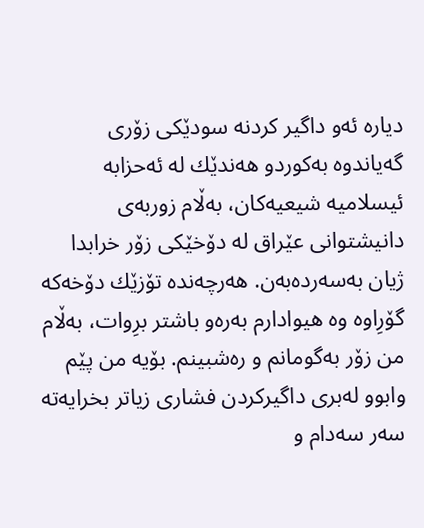دیاره‌ ئه‌و داگیر كردنه‌ سودێكى زۆرى گه‌یاندوه‌ به‌كوردو هه‌ندێك له‌ ئه‌حزابه‌ ئیسلامیه‌ شیعیه‌كان، به‌ڵام زوربه‌ى دانیشتوانى عێراق له‌ دۆخێكى زۆر خرابدا ژیان به‌سه‌رده‌به‌ن. هه‌رچه‌نده‌ تۆزێك دۆخه‌كه‌ گۆرِاوه‌ وه‌ هیوادارم به‌ره‌و باشتر برِوات، به‌ڵام من زۆر به‌گومانم و ره‌شبینم. بۆیه‌ من پێم وابوو له‌برى داگیركردن فشارى زیاتر بخرایه‌ته‌ سه‌ر سه‌دام و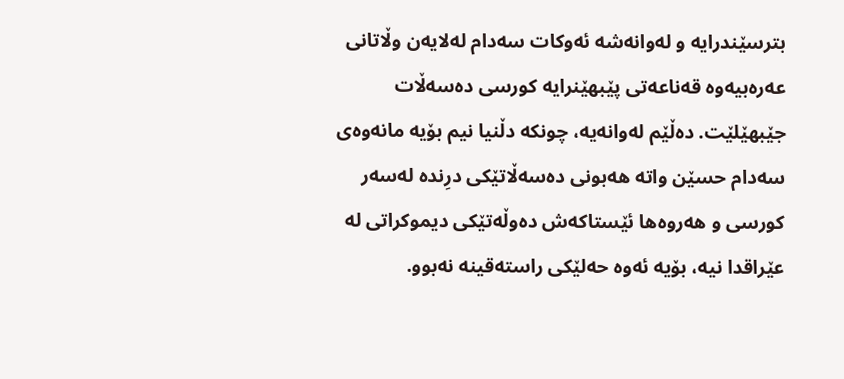بترسێندرایه‌ و له‌وانه‌شه‌ ئه‌وكات سه‌دام له‌لایه‌ن وڵاتانى عه‌ره‌بیه‌وه‌ قه‌ناعه‌تى پێبهێنرایه‌ كورسی ده‌سه‌ڵات جێبهێلێت. ده‌ڵێم له‌وانه‌یه‌، چونكه‌ دڵنیا نیم بۆیه‌ مانه‌وه‌ى سه‌دام حسێن واته‌ هه‌بونى ده‌سه‌ڵاتێكى درِنده‌ له‌سه‌ر كورسی و هه‌روه‌ها ئێستاكه‌ش ده‌وڵه‌تێكى دیموكراتى له‌ عێراقدا نیه‌، بۆیه‌ ئه‌وه‌ حه‌لێكى راسته‌قینه‌ نه‌بوو.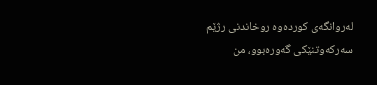له‌روانگه‌ى كورده‌وه‌ روخاندنى رژێم سه‌ركه‌وتنێكى گه‌وره‌بوو، من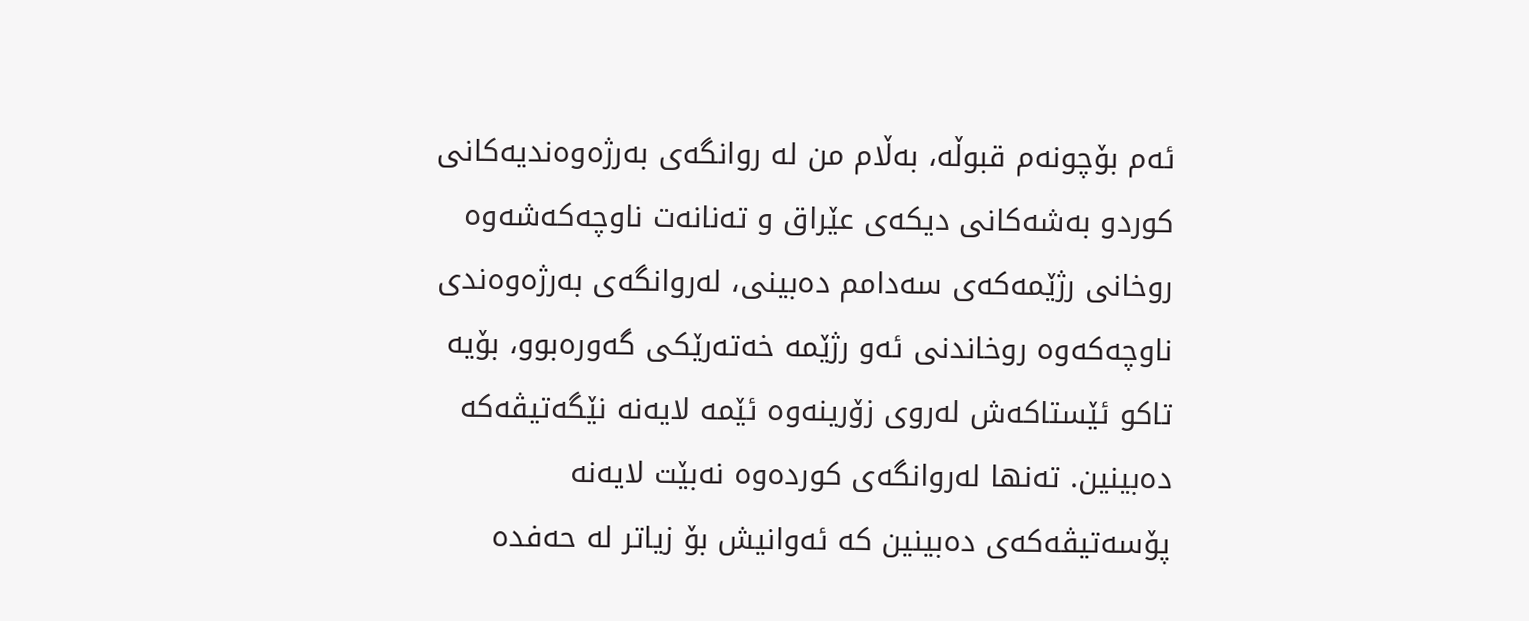ئه‌م بۆچونه‌م قبوڵه‌، به‌ڵام من له‌ روانگه‌ى به‌رژه‌وه‌ندیه‌كانى كوردو به‌شه‌كانى دیكه‌ى عێراق و ته‌نانه‌ت ناوچه‌كه‌شه‌وه‌ روخانى رژێمه‌كه‌ى سه‌دامم ده‌بینى، له‌روانگه‌ى به‌رژه‌وه‌ندى ناوچه‌كه‌وه‌ روخاندنى ئه‌و رژێمه‌ خه‌ته‌رێكى گه‌وره‌بوو، بۆیه‌ تاكو ئێستاكه‌ش له‌روى زۆرینه‌وه‌ ئێمه‌ لایه‌نه‌ نێگه‌تیڤه‌كه‌ ده‌بینین. ته‌نها له‌روانگه‌ى كورده‌وه‌ نه‌بێت لایه‌نه‌ پۆسه‌تیڤه‌كه‌ى ده‌بینین كه‌ ئه‌وانیش بۆ زیاتر له‌ حه‌فده‌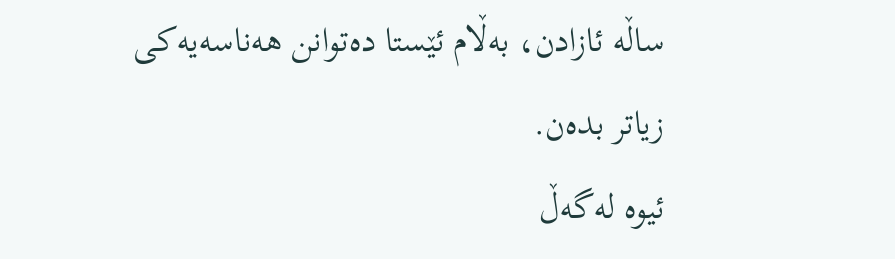ساڵه‌ ئازادن، به‌ڵام ئێستا ده‌توانن هه‌ناسه‌یه‌كى زیاتر بده‌ن.
ئیوه‌ له‌گه‌ڵ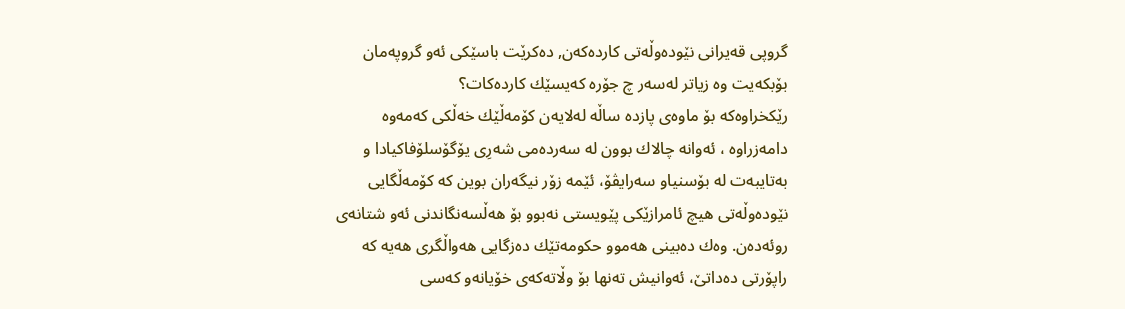گروپى قه‌یرانى نێوده‌وڵه‌تى كارده‌كه‌ن, ده‌كرێت باسێكى ئه‌و گروپه‌مان بۆبكه‌یت وه‌ زیاتر له‌سه‌ر چ جۆره‌ كه‌یسێك كارده‌كات؟
رێكخراوه‌كه‌ بۆ ماوه‌ى پازده‌ ساڵه‌ له‌لایه‌ن كۆمه‌ڵێك خه‌ڵكى كه‌مه‌وه‌ دامه‌زراوه‌ ، ئه‌وانه‌ چالاك بوون له‌ سه‌رده‌مى شه‌رِى یۆگۆسلۆفاكیادا و به‌تایبه‌ت له‌ بۆسنیاو سه‌رایڤۆ، ئێمه‌ زۆر نیگه‌ران بوین كه‌ كۆمه‌ڵگایى نێوده‌وڵه‌تى هیچ ئامرازێكى پێویستى نه‌بوو بۆ هه‌ڵسه‌نگاندنى ئه‌و شتانه‌ى روئه‌ده‌ن. وه‌ك ده‌بینى هه‌موو حكومه‌تێك ده‌زگایى هه‌واڵگرى هه‌یه‌ كه‌ راپۆرتی ده‌داتێ، ئه‌وانیش ته‌نها بۆ وڵاته‌كه‌ی خۆیانه‌و كه‌سى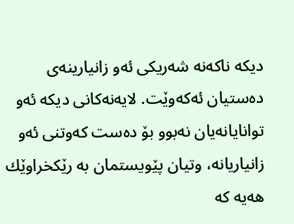دیكه‌ ناكه‌نه‌ شه‌ریكى ئه‌و زانیارینه‌ى ده‌ستیان ئه‌كه‌وێت. لایه‌نه‌كانى دیكه‌ ئه‌و توانایانه‌یان نه‌بوو بۆ ده‌ست كه‌وتنى ئه‌و زانیاریانه‌، وتیان پێویستمان به‌ رێكخراوێك هه‌یه‌ كه‌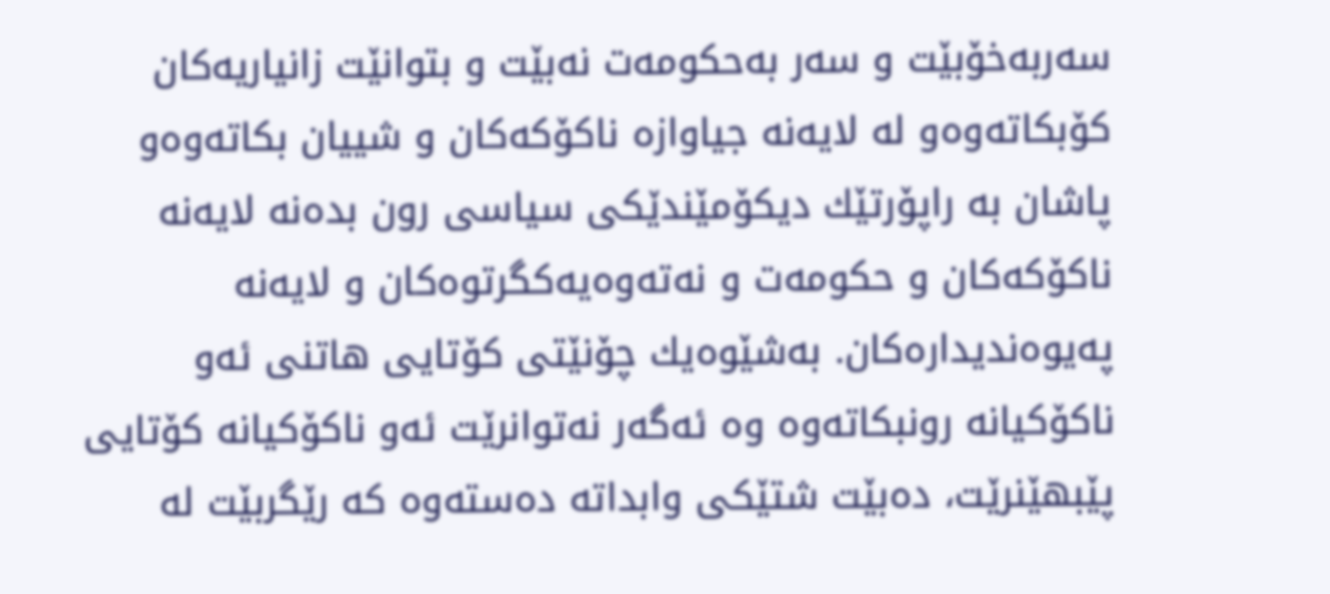سه‌ربه‌خۆبێت و سه‌ر به‌حكومه‌ت نه‌بێت و بتوانێت زانیاریه‌كان كۆبكاته‌وه‌و له‌ لایه‌نه‌ جیاوازه‌ ناكۆكه‌كان و شییان بكاته‌وه‌و پاشان به‌ راپۆرتێك دیكۆمێندێكى سیاسی رون بده‌نه‌ لایه‌نه‌ ناكۆكه‌كان و حكومه‌ت و نه‌ته‌وه‌یه‌كگرتوه‌كان و لایه‌نه‌ په‌یوه‌ندیداره‌كان. به‌شێوه‌یك چۆنێتى كۆتایى هاتنى ئه‌و ناكۆكیانه‌ رونبكاته‌وه‌ وه‌ ئه‌گه‌ر نه‌توانرێت ئه‌و ناكۆكیانه‌ كۆتایى پێبهێنرێت، ده‌بێت شتێكى وابداته‌ ده‌سته‌وه‌ كه‌ رێگربێت له‌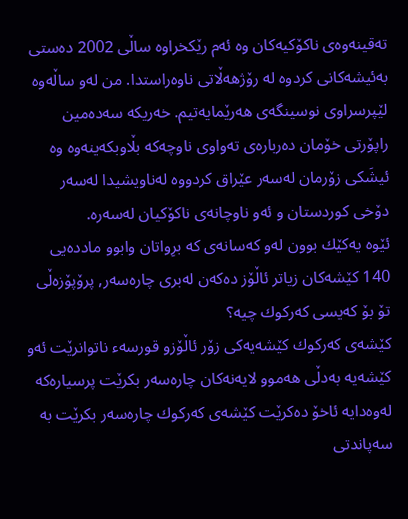ته‌قینه‌وه‌ى ناكۆكیه‌كان وه‌ ئه‌م رێكخراوه‌ ساڵى 2002 ده‌ستى به‌ئیشه‌كانى كردوه‌ له‌ رۆژهه‌ڵاتى ناوه‌راستدا. من له‌و ساڵه‌وه‌ لێپرسراوى نوسینگه‌ى هه‌رێمایه‌تیم. خه‌ریكه‌ سه‌ده‌مین راپۆرتى خۆمان ده‌رباره‌ى ته‌واوى ناوچه‌كه‌ بڵاوبكه‌ینه‌وه‌ وه‌ ئیشَكی زۆرمان له‌سه‌ر عێراق كردووه‌ له‌ناویشیدا له‌سه‌ر دۆخى كوردستان و ئه‌و ناوچانه‌ى ناكۆكیان له‌سه‌ره‌.
ئێوه‌ یه‌كێك بوون له‌و كه‌سانه‌ى كه‌ برِواتان وابوو مادده‌یى 140 كێشه‌كان زیاتر ئاڵۆز ده‌كه‌ن له‌برى چاره‌سه‌ر, پرۆپۆزه‌ڵى تۆ بۆ كه‌یسى كه‌ركوك چیه‌؟
كێشه‌ى كه‌ركوك كێشه‌یه‌كى زۆر ئاڵۆزو قورسه‌ء ناتوانرێت ئه‌و كێشه‌یه‌ به‌دڵى هه‌موو لایه‌نه‌كان چاره‌سه‌ر بكرێت پرسیاره‌كه‌ له‌وه‌دایه‌ ئاخۆ ده‌كرێت كێشه‌ى كه‌ركوك چاره‌سه‌ر بكرێت به‌ سه‌پاندتى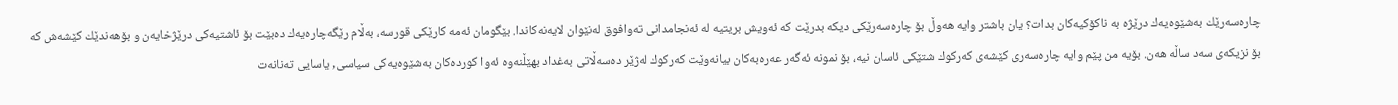چاره‌سه‌رێك به‌شێوه‌یه‌ك درێژه‌ به‌ ناكۆكیه‌كان بدات؟ یان باشتر وایه‌ هه‌وڵ بۆ چاره‌سه‌رێكى دیكه‌ بدرێت كه‌ ئه‌ویش بریتیه‌ له‌ ئه‌نجامدانى ته‌وافوق له‌نێوان لایه‌نه‌كاندا. بێگومان ئه‌مه‌ كارێكى قورسه‌، به‌ڵام رێگه‌چاره‌یه‌ك ده‌بێت بۆ ئاشتیه‌كى درێژخایه‌ن و بۆهه‌ندێك كێشه‌ش كه‌ بۆ نزیكه‌ى سه‌د ساڵه‌ هه‌ن. بۆیه‌ من پێم وایه‌ چاره‌سه‌رى كێشه‌ى كه‌ركوك شتێكى ئاسان نیه‌، بۆ نمونه‌ ئه‌گه‌ر عه‌ره‌به‌كان بیانه‌وێت كه‌ركوك له‌ژێر ده‌سه‌ڵاتى به‌غداد بهێڵنه‌وه‌ ئه‌وا كورده‌كان به‌شێوه‌یه‌كى سیاسی, یاسایى ته‌نانه‌ت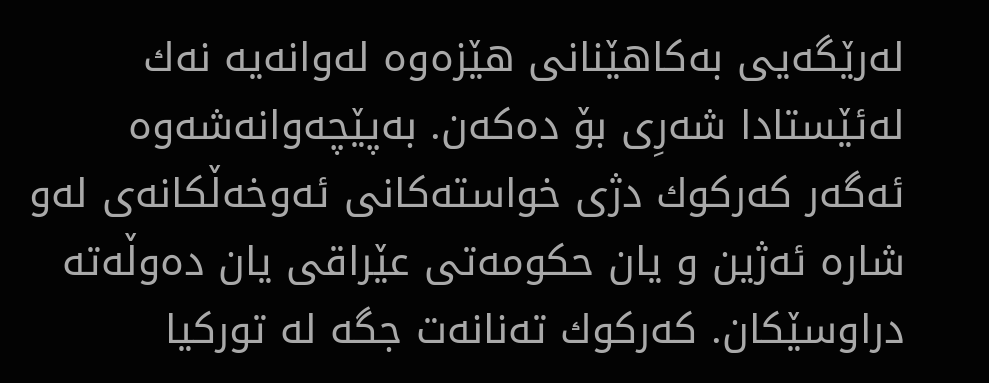له‌رێگه‌یى به‌كاهێنانى هێزه‌وه‌ له‌وانه‌یه‌ نه‌ك له‌ئێستادا شه‌رِی بۆ ده‌كه‌ن. به‌پێچه‌وانه‌شه‌وه‌ ئه‌گه‌ر كه‌ركوك دژى خواسته‌كانى ئه‌وخه‌ڵكانه‌ى له‌و شاره‌ ئه‌ژین و یان حكومه‌تى عێراقى یان ده‌وڵه‌ته‌ دراوسێكان. كه‌ركوك ته‌نانه‌ت جگه‌ له‌ توركیا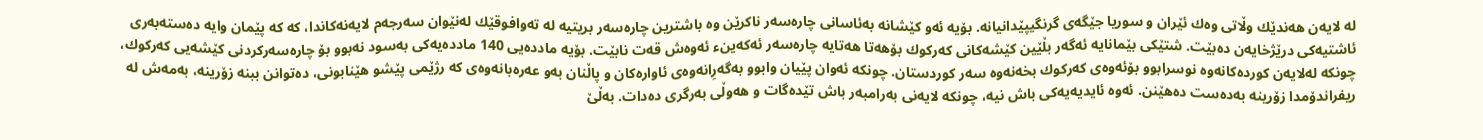له‌ لایه‌ن هه‌ندێك وڵاتى وه‌ك ئێران و سوریا جێگه‌ى گرنگیپێدانیانه‌. بۆیه‌ ئه‌و كێشانه‌ به‌ئاسانى چاره‌سه‌ر ناكرێن وه‌ باشترین چاره‌سه‌ر بریتیه‌ له‌ ته‌وافوقێك له‌نێوان سه‌رجه‌م لایه‌نه‌كاندا، كه‌ كه‌ پێمان وایه‌ ده‌سته‌به‌رى ئاشتیه‌كى درێژخایه‌ن ده‌بێت. شتێكى بێمانایه‌ ئه‌گه‌ر بڵێین كێشه‌كانى كه‌ركوك بۆهه‌تا هه‌تایه‌ چاره‌سه‌ر ئه‌كه‌ینء ئه‌وه‌ش قه‌ت نابێت. بۆیه‌ مادده‌یى 140 مادده‌یه‌كى به‌سود نه‌بوو بۆ چاره‌سه‌ركردنى كێشه‌یى كه‌ركوك، چونكه‌ له‌لایه‌ن كورده‌كانه‌وه‌ نوسرابوو بۆئه‌وه‌ى كه‌ركوك بخه‌نه‌وه‌ سه‌ر كوردستان. چونكه‌ ئه‌وان پێیان وابوو به‌گه‌رِانه‌وه‌ى ئاواره‌كان و پاڵنان به‌و عه‌ره‌بانه‌وه‌ى كه‌ رژێمى پێشو هێنابونى، ده‌توانن ببنه‌ زۆرینه‌، به‌مه‌ش له‌ ریفراندۆمدا زۆرینه‌ به‌ده‌ست ده‌هێنن. ئه‌وه‌ ئایدیه‌یه‌كى باش نیه‌، چونكه‌ لایه‌نى به‌رامبه‌ر باش تێده‌گات و هه‌وڵى به‌رگرى ده‌دات. به‌ڵێ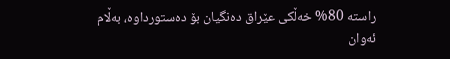راسته‌ 80% خه‌ڵكى عێراق ده‌نگیان بۆ ده‌ستورداوه‌، به‌ڵام ئه‌وان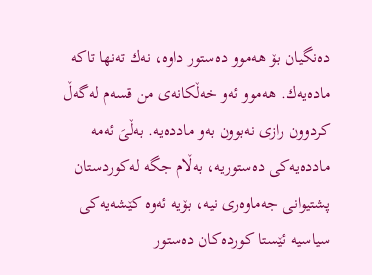ده‌نگیان بۆ هه‌موو ده‌ستور داوه‌، نه‌ك ته‌نها تاكه‌ ماده‌یه‌ك. هه‌موو ئه‌و خه‌ڵكانه‌ى من قسه‌م له‌گه‌ڵ كردوون رازى نه‌بوون به‌و مادده‌یه‌. به‌ڵىَ ئه‌مه‌ مادده‌یه‌كى ده‌ستوریه‌، به‌ڵام جگه‌ له‌كوردستان پشتیوانى جه‌ماوه‌رى نیه‌، بۆیه‌ ئه‌وه‌ كێشه‌یه‌كى سیاسیه‌ ئێستا كورده‌كان ده‌ستور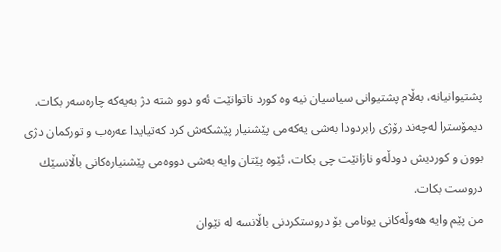پشتیوانیانه‌، به‌ڵام پشتیوانى سیاسیان نیه‌ وه‌ كورد ناتوانێت ئه‌و دوو شته‌ دژ به‌یه‌كه‌ چاره‌سه‌ر بكات.
دیمۆسترا له‌چه‌ند رۆژى رابردودا به‌شى یه‌كه‌مى پێشنیار پێشكه‌ش كرد كه‌تیایدا عه‌ره‌ب و توركمان دژى بوون و كوردیش دودڵه‌و نازانێت چی بكات، ئێوه‌ پێتان وایه‌ به‌شى دووه‌مى پێشنیاره‌كانى باڵانسێك دروست بكات.
من پێم وایه‌ هه‌وڵه‌كانى یونامى بۆ دروستكردنى باڵانسه‌ له‌ نێوان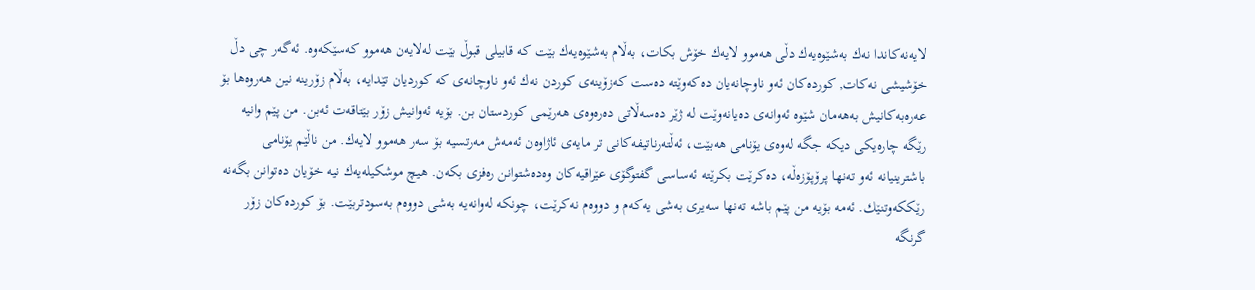لایه‌نه‌كاندا نه‌ك به‌شێوه‌یه‌ك دڵى هه‌موو لایه‌ك خۆش بكات، به‌ڵام به‌شێوه‌یه‌ك بێت كه‌ قابیلى قبوڵ بێت له‌لایه‌ن هه‌موو كه‌سێكه‌وه‌. ئه‌گه‌ر چى دڵ خۆشیشى نه‌كات, كورده‌كان ئه‌و ناوچانه‌یان ده‌كه‌وێته‌ ده‌ست كه‌زۆینه‌ى كوردن نه‌ك ئه‌و ناوچانه‌ى كه‌ كوردیان تێدایه‌، به‌ڵام زۆرینه‌ نین هه‌روه‌ها بۆ عه‌ره‌به‌كانیش به‌هه‌مان شێوه‌ ئه‌وانه‌ى ده‌یانه‌وێت له‌ ژێر ده‌سه‌ڵاتى ده‌ره‌وه‌ى هه‌رێمى كوردستان بن. بۆیه‌ ئه‌وانیش زۆر بێتاقه‌ت ئه‌بن. من پێم وانیه‌ رێگه‌ چاره‌یكى دیكه‌ جگه‌ له‌وه‌ى یۆنامى هه‌بێت، ئه‌ڵته‌رناتیفه‌كانى تر مایه‌ى ئاژاوه‌ن ئه‌مه‌ش مه‌رتسیه‌ بۆ سه‌ر هه‌موو لایه‌ك. من ناڵێم یۆنامى باشترینیانه‌ ئه‌و ته‌نها پرۆپۆزه‌ڵه‌، ده‌كرێت بكرێته‌ ئه‌ساسی گفتوگۆى عێراقیه‌كان وه‌ده‌شتوانن ره‌فزى بكه‌ن. هیچ موشكیله‌یه‌ك نیه‌ خۆیان ده‌توانن بگه‌نه‌ رێككه‌وتنێك. ئه‌مه‌ بۆیه‌ من پێم باشه‌ ته‌نها سه‌یرى به‌شى یه‌كه‌م و دووه‌م نه‌كرێت، چونكه‌ له‌وانه‌یه‌ به‌شى دووه‌م به‌سودتربێت. بۆ كورده‌كان زۆر گرنگه‌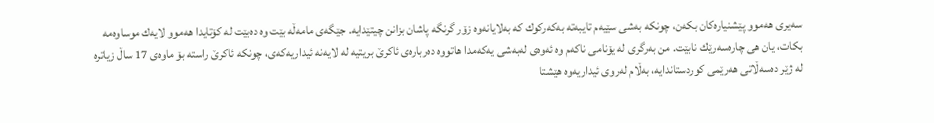سه‌یرى هه‌موو پێشنیاره‌كان بكه‌ن، چونكه‌ به‌شى سێیه‌م تایبه‌ته‌ به‌كه‌ركوك كه‌ به‌لایانه‌وه‌ زۆر گرنگه‌ پاشان بزانن چیتێدایه‌. جێگه‌ى مامه‌ڵه‌ بێت وه‌ ده‌بێت له‌ كۆتایدا هه‌موو لایه‌ك موساوه‌مه‌ بكات، یان هی چاره‌سه‌رێك نابێت. من به‌رگرى له‌ یۆنامى ناكه‌م وه‌ ئه‌وه‌ى له‌به‌شى یه‌كه‌مدا هاتووه‌ ده‌رباره‌ى ئاكرێ بریتیه‌ له‌ لایه‌نه‌ ئیداریه‌كه‌ى، چونكه‌ ئاكرێ راسته‌ بۆ ماوه‌ى 17 ساڵ زیاتره‌ له‌ ژێر ده‌سه‌ڵاتى هه‌رێمى كوردستاندایه‌، به‌ڵام له‌روى ئیداریه‌وه‌ هێشتا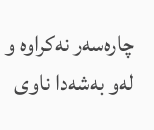چاره‌سه‌ر نه‌كراوه‌ و له‌و به‌شه‌دا ناوى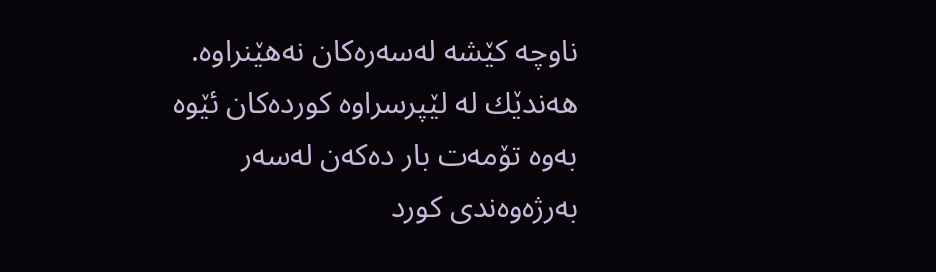ناوچه‌ كێشه‌ له‌سه‌ره‌كان نه‌هێنراوه‌.
هه‌ندێك له‌ لێپرسراوه‌ كورده‌كان ئێوه‌ به‌وه‌ تۆمه‌ت بار ده‌كه‌ن له‌سه‌ر به‌رژه‌وه‌ندى كورد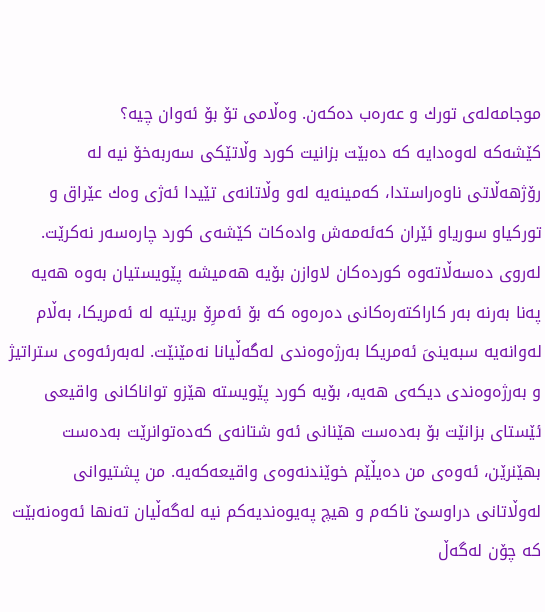موجامه‌له‌ى تورك و عه‌ره‌ب ده‌كه‌ن. وه‌ڵامى تۆ بۆ ئه‌وان چیه‌؟
كێشه‌كه‌ له‌وه‌دایه‌ كه‌ ده‌بێت بزانیت كورد وڵاتێكى سه‌ربه‌خۆ نیه‌ له‌ رۆژهه‌ڵاتى ناوه‌راستدا، كه‌مینه‌یه‌ له‌و وڵاتانه‌ى تێیدا ئه‌ژى وه‌ك عێراق و توركیاو سوریاو ئێران كه‌ئه‌مه‌ش واده‌كات كێشه‌ى كورد چاره‌سه‌ر نه‌كرێت. له‌روى ده‌سه‌ڵاته‌وه‌ كورده‌كان لاوازن بۆیه‌ هه‌میشه‌ پێویستیان به‌وه‌ هه‌یه‌ په‌نا به‌رنه‌ به‌ر كاراكته‌ره‌كانى ده‌ره‌وه‌ كه‌ بۆ ئه‌مرِۆ بریتیه‌ له‌ ئه‌مریكا، به‌ڵام له‌وانه‌یه‌ سبه‌ینىَ ئه‌مریكا به‌رژه‌وه‌ندى له‌گه‌ڵیانا نه‌مێنێت. له‌به‌رئه‌وه‌ى ستراتیژ و به‌رژه‌وه‌ندى دیكه‌ى هه‌یه‌، بۆیه‌ كورد پێویسته‌ هێزو تواناكانى واقیعى ئێستاى بزانێت بۆ به‌ده‌ست هێنانى ئه‌و شتانه‌ى كه‌ده‌توانرێت به‌ده‌ست بهێنرێن، ئه‌وه‌ى من ده‌یڵێم خوێندنه‌وه‌ى واقیعه‌كه‌یه‌. من پشتیوانى له‌وڵاتانى دراوسێ ناكه‌م و هیچ په‌یوه‌ندیه‌كم نیه‌ له‌گه‌ڵیان ته‌نها ئه‌وه‌نه‌بێت كه‌ چۆن له‌گه‌ڵ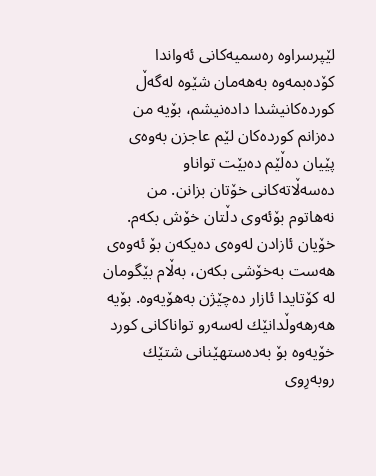لێپرسراوه‌ ره‌سمیه‌كانى ئه‌واندا كۆده‌بمه‌وه‌ به‌هه‌مان شێوه‌ له‌گه‌ڵ كورده‌كانیشدا داده‌نیشم، بۆیه‌ من ده‌زانم كورده‌كان لێم عاجزن به‌وه‌ى پێیان ده‌ڵێم ده‌بێت تواناو ده‌سه‌ڵاته‌كانى خۆتان بزانن. من نه‌هاتوم بۆئه‌وى دڵتان خۆش بكه‌م. خۆیان ئازادن له‌وه‌ى ده‌یكه‌ن بۆ ئه‌وه‌ى هه‌ست به‌خۆشى بكه‌ن، به‌ڵام بێگومان له‌ كۆتایدا ئازار ده‌چێژن به‌هۆیه‌وه‌. بۆیه‌ هه‌رهه‌وڵدانێك له‌سه‌رو تواناكانى كورد خۆیه‌وه‌ بۆ به‌ده‌ستهێنانى شتێك روبه‌رِوى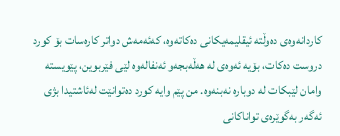كاردانه‌وه‌ى ده‌وڵته‌ ئیقلیمه‌یكانى ده‌كاته‌وه‌، كه‌ئه‌مه‌ش دواتر كاره‌سات بۆ كورد دروست ده‌كات، بۆیه‌ ئه‌وه‌ى له‌ هه‌ڵه‌بجه‌و ئه‌نفاله‌وه‌ لێى فێربوین، پێویسته‌ وامان لێبكات له‌ دوباره‌ نه‌بنه‌وه‌. من پێم وایه‌ كورد ده‌توانێت له‌ئاشتیدا بژى ئه‌گه‌ر به‌گوێره‌ى تواناكانى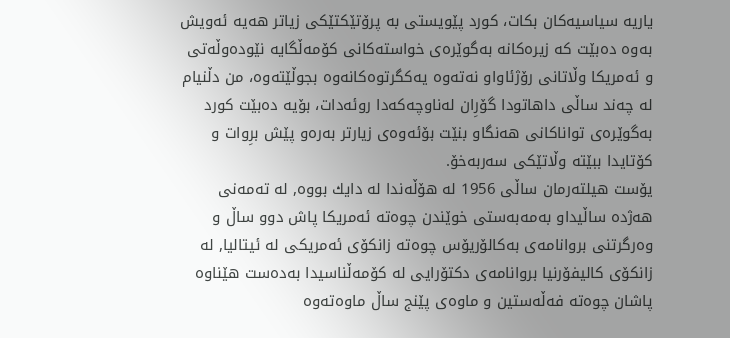یاریه‌ سیاسیه‌كان بكات، كورد پێویستى به‌ پرۆتێكتێكى زیاتر هه‌یه‌ ئه‌ویش به‌وه‌ ده‌بێت كه‌ زیره‌كانه‌ به‌گوێره‌ى خواسته‌كانى كۆمه‌ڵگایه‌ نێوده‌وڵه‌تى و ئه‌مریكا وڵاتانى رۆژئاواو نه‌ته‌وه‌ یه‌كگرتوه‌كانه‌وه‌ بجوڵێته‌وه‌، من دڵنیام له‌ چه‌ند ساڵى داهاتودا گۆرِان له‌ناوچه‌كه‌دا روئه‌دات، بۆیه‌ ده‌بێت كورد به‌گوێره‌ى تواناكانى هه‌نگاو بنێت بۆئه‌وه‌ى زیارتر به‌ره‌و پێش برِوات و كۆتایدا ببێته‌ وڵاتێكى سه‌ربه‌خۆ.
یۆست هیلته‌رمان ساڵى 1956 له‌ هۆڵه‌ندا له‌ دایك بووه‌, له‌ ته‌مه‌نى هه‌ژده‌ ساڵیداو به‌مه‌به‌ستى خوێندن چوه‌ته‌ ئه‌مریكا پاش دوو ساڵ و وه‌رگرتنى بروانامه‌ى به‌كالۆریۆس چوه‌ته‌ زانكۆى ئه‌مریكى له‌ ئیتالیا, له‌ زانكۆى كالیفۆرنیا بروانامه‌ى دكتۆرایى له‌ كۆمه‌ڵناسیدا به‌ده‌ست هێناوه‌ پاشان چوه‌ته‌ فه‌ڵه‌ستین و ماوه‌ى پێنج ساڵ ماوه‌ته‌وه‌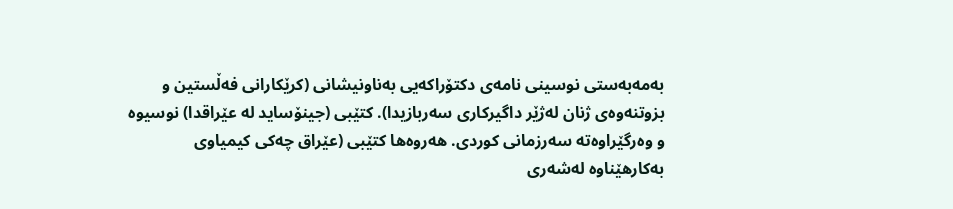به‌مه‌به‌ستى نوسینى نامه‌ى دكتۆراكه‌یى به‌ناونیشانى (كرێكارانى فه‌ڵستین و بزوتنه‌وه‌ى ژنان له‌ژێر داگیركارى سه‌ربازیدا). كتێبی (جینۆساید له‌ عێراقدا) نوسیوه‌ و وه‌رگێراوه‌ته‌ سه‌رزمانى كوردى. هه‌روه‌ها كتێبى (عێراق چه‌كى كیمیاوى به‌كارهێناوه‌ له‌شه‌رى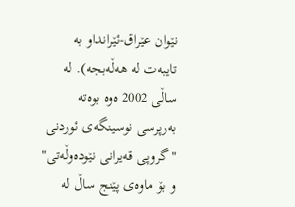نێوان عێراق-ئێرانداو به‌ تایبه‌ت له‌ هه‌ڵه‌بجه‌). له‌ ساڵى 2002 ه‌وه‌ بوه‌ته‌ به‌رپرسی نوسینگه‌ى ئوردنى "گروپى قه‌یرانى نێوده‌وڵه‌تى" و بۆ ماوه‌ى پێنج ساڵ له‌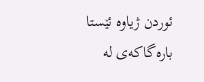ئوردن ژیاوه‌ ئێستا باره‌گاكه‌ى له‌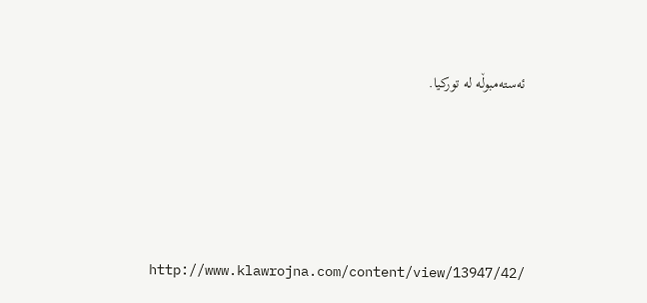ئه‌سته‌مبوڵه‌ له‌ توركیا.





http://www.klawrojna.com/content/view/13947/42/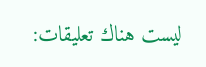ليست هناك تعليقات: